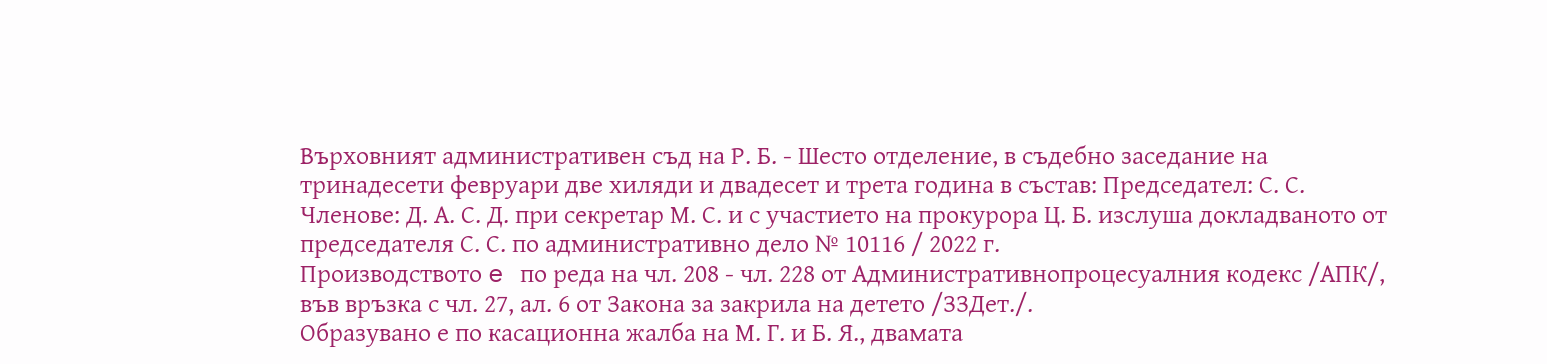Върховният административен съд на Р. Б. - Шесто отделение, в съдебно заседание на тринадесети февруари две хиляди и двадесет и трета година в състав: Председател: С. С. Членове: Д. А. С. Д. при секретар М. С. и с участието на прокурора Ц. Б. изслуша докладваното от председателя С. С. по административно дело № 10116 / 2022 г.
Производството e по реда на чл. 208 - чл. 228 от Административнопроцесуалния кодекс /АПК/, във връзка с чл. 27, ал. 6 от Закона за закрила на детето /ЗЗДет./.
Образувано е по касационна жалба на М. Г. и Б. Я., двамата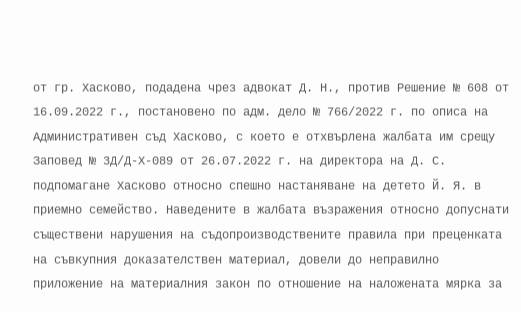от гр. Хасково, подадена чрез адвокат Д. Н., против Решение № 608 от 16.09.2022 г., постановено по адм. дело № 766/2022 г. по описа на Административен съд Хасково, с което е отхвърлена жалбата им срещу Заповед № 3Д/Д-Х-089 от 26.07.2022 г. на директора на Д. С. подпомагане Хасково относно спешно настаняване на детето Й. Я. в приемно семейство. Наведените в жалбата възражения относно допуснати съществени нарушения на съдопроизводствените правила при преценката на съвкупния доказателствен материал, довели до неправилно приложение на материалния закон по отношение на наложената мярка за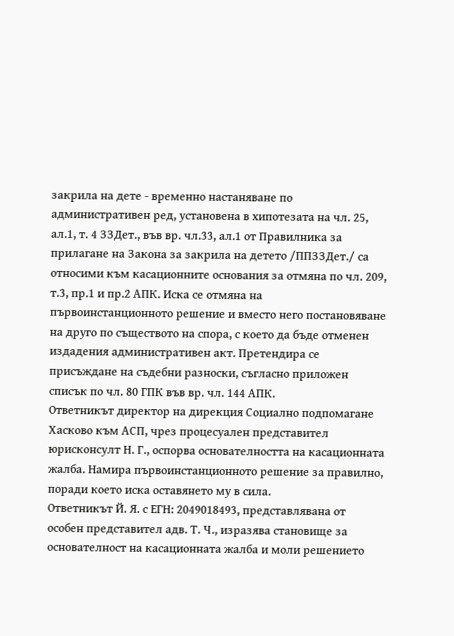закрила на дете - временно настаняване по административен ред, установена в хипотезата на чл. 25, ал.1, т. 4 ЗЗДет., във вр. чл.33, ал.1 от Правилника за прилагане на Закона за закрила на детето /ППЗЗДет./ са относими към касационните основания за отмяна по чл. 209, т.3, пр.1 и пр.2 АПК. Иска се отмяна на първоинстанционното решение и вместо него постановяване на друго по съществото на спора, с което да бъде отменен издадения административен акт. Претендира се присъждане на съдебни разноски, съгласно приложен списък по чл. 80 ГПК във вр. чл. 144 АПК.
Ответникът директор на дирекция Социално подпомагане Хасково към АСП, чрез процесуален представител юрисконсулт Н. Г., оспорва основателността на касационната жалба. Намира първоинстанционното решение за правилно, поради което иска оставянето му в сила.
Ответникът Й. Я. с ЕГН: 2049018493, представлявана от особен представител адв. Т. Ч., изразява становище за основателност на касационната жалба и моли решението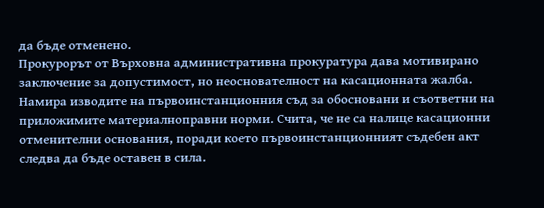да бъде отменено.
Прокурорът от Върховна административна прокуратура дава мотивирано заключение за допустимост, но неоснователност на касационната жалба. Намира изводите на първоинстанционния съд за обосновани и съответни на приложимите материалноправни норми. Счита, че не са налице касационни отменителни основания, поради което първоинстанционният съдебен акт следва да бъде оставен в сила.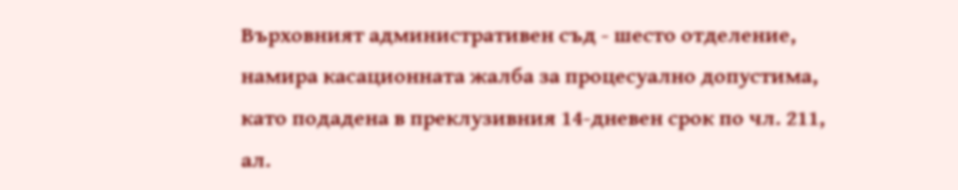Върховният административен съд - шесто отделение, намира касационната жалба за процесуално допустима, като подадена в преклузивния 14-дневен срок по чл. 211, ал.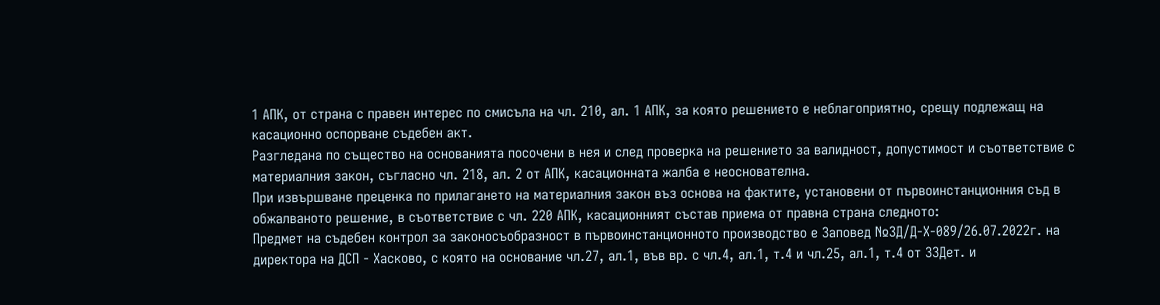1 АПК, от страна с правен интерес по смисъла на чл. 210, ал. 1 АПК, за която решението е неблагоприятно, срещу подлежащ на касационно оспорване съдебен акт.
Разгледана по същество на основанията посочени в нея и след проверка на решението за валидност, допустимост и съответствие с материалния закон, съгласно чл. 218, ал. 2 от АПК, касационната жалба е неоснователна.
При извършване преценка по прилагането на материалния закон въз основа на фактите, установени от първоинстанционния съд в обжалваното решение, в съответствие с чл. 220 АПК, касационният състав приема от правна страна следното:
Предмет на съдебен контрол за законосъобразност в първоинстанционното производство е Заповед №3Д/Д-Х-089/26.07.2022г. на директора на ДСП - Хасково, с която на основание чл.27, ал.1, във вр. с чл.4, ал.1, т.4 и чл.25, ал.1, т.4 от ЗЗДет. и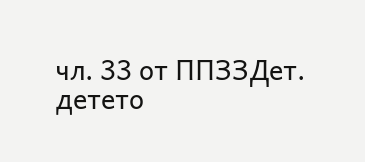чл. 33 от ППЗЗДет. детето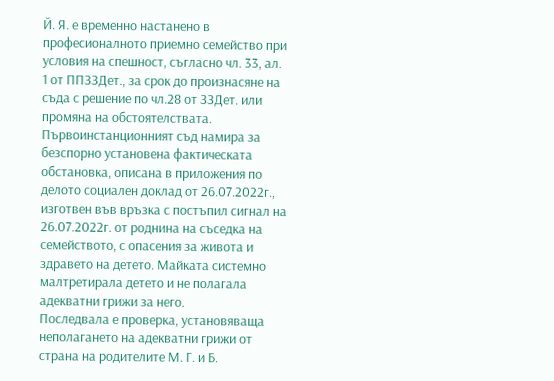Й. Я. е временно настанено в професионалното приемно семейство при условия на спешност, съгласно чл. 33, ал. 1 от ППЗЗДет., за срок до произнасяне на съда с решение по чл.28 от ЗЗДет. или промяна на обстоятелствата.
Първоинстанционният съд намира за безспорно установена фактическата обстановка, описана в приложения по делото социален доклад от 26.07.2022г., изготвен във връзка с постъпил сигнал на 26.07.2022г. от роднина на съседка на семейството, с опасения за живота и здравето на детето. Майката системно малтретирала детето и не полагала адекватни грижи за него.
Последвала е проверка, установяваща неполагането на адекватни грижи от страна на родителите М. Г. и Б.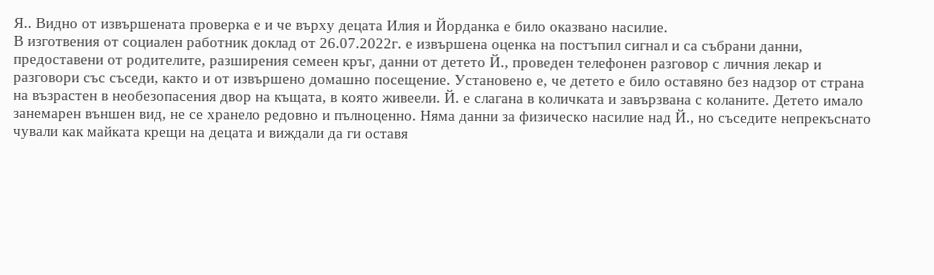Я.. Видно от извършената проверка е и че върху децата Илия и Йорданка е било оказвано насилие.
В изготвения от социален работник доклад от 26.07.2022г. е извършена оценка на постъпил сигнал и са събрани данни, предоставени от родителите, разширения семеен кръг, данни от детето Й., проведен телефонен разговор с личния лекар и разговори със съседи, както и от извършено домашно посещение. Установено е, че детето е било оставяно без надзор от страна на възрастен в необезопасения двор на къщата, в която живеели. Й. е слагана в количката и завързвана с коланите. Детето имало занемарен външен вид, не се хранело редовно и пълноценно. Няма данни за физическо насилие над Й., но съседите непрекъснато чували как майката крещи на децата и виждали да ги оставя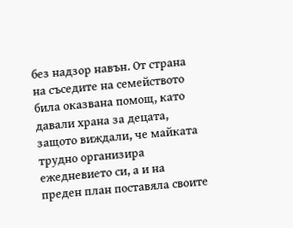без надзор навън. От страна на съседите на семейството била оказвана помощ, като давали храна за децата, защото виждали, че майката трудно организира ежедневието си, а и на преден план поставяла своите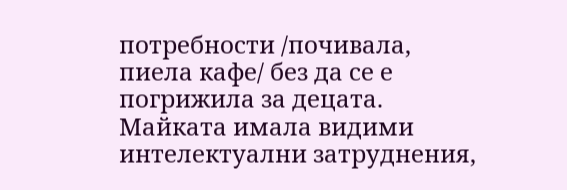потребности /почивала, пиела кафе/ без да се е погрижила за децата. Майката имала видими интелектуални затруднения,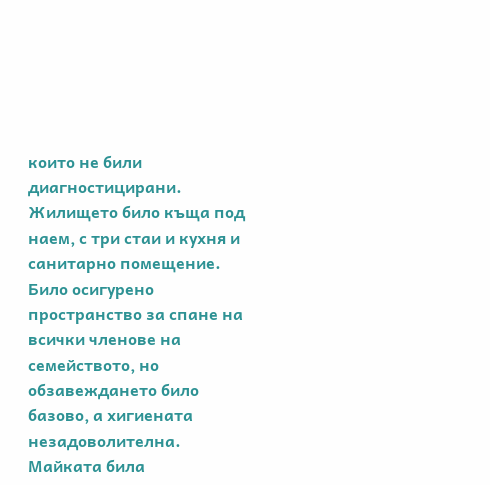които не били диагностицирани. Жилището било къща под наем, с три стаи и кухня и санитарно помещение. Било осигурено пространство за спане на всички членове на семейството, но обзавеждането било базово, а хигиената незадоволителна. Майката била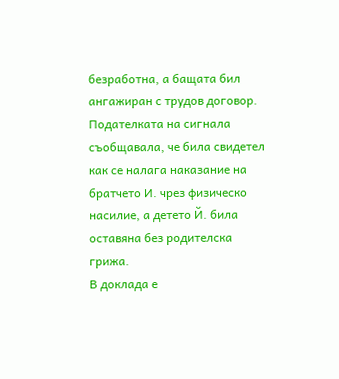безработна, а бащата бил ангажиран с трудов договор. Подателката на сигнала съобщавала, че била свидетел как се налага наказание на братчето И. чрез физическо насилие, а детето Й. била оставяна без родителска грижа.
В доклада е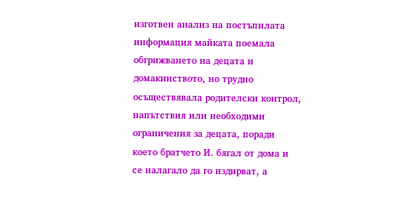изготвен анализ на постъпилата информация майката поемала обгрижването на децата и домакинството, но трудно осъществявала родителски контрол, напътствия или необходими ограничения за децата, поради което братчето И. бягал от дома и се налагало да го издирват, а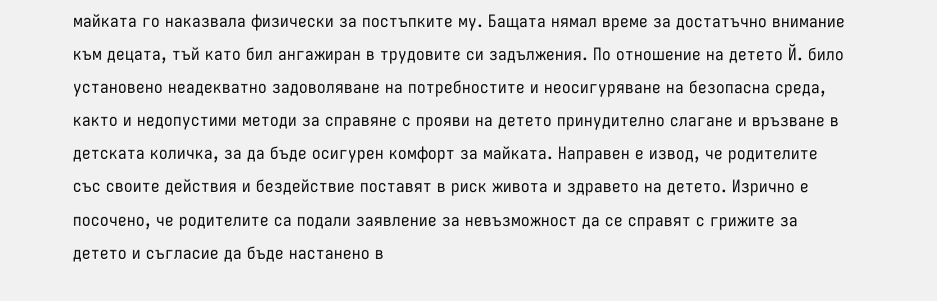майката го наказвала физически за постъпките му. Бащата нямал време за достатъчно внимание към децата, тъй като бил ангажиран в трудовите си задължения. По отношение на детето Й. било установено неадекватно задоволяване на потребностите и неосигуряване на безопасна среда, както и недопустими методи за справяне с прояви на детето принудително слагане и връзване в детската количка, за да бъде осигурен комфорт за майката. Направен е извод, че родителите със своите действия и бездействие поставят в риск живота и здравето на детето. Изрично е посочено, че родителите са подали заявление за невъзможност да се справят с грижите за детето и съгласие да бъде настанено в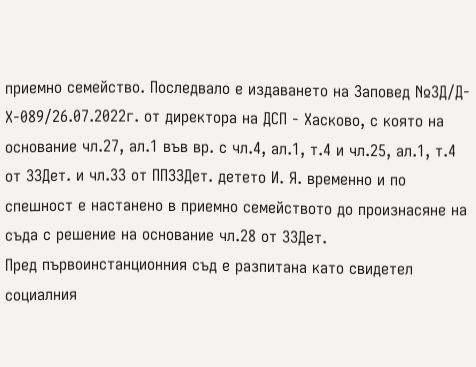приемно семейство. Последвало е издаването на Заповед №3Д/Д-Х-089/26.07.2022г. от директора на ДСП - Хасково, с която на основание чл.27, ал.1 във вр. с чл.4, ал.1, т.4 и чл.25, ал.1, т.4 от ЗЗДет. и чл.33 от ППЗЗДет. детето И. Я. временно и по спешност е настанено в приемно семейството до произнасяне на съда с решение на основание чл.28 от ЗЗДет.
Пред първоинстанционния съд е разпитана като свидетел социалния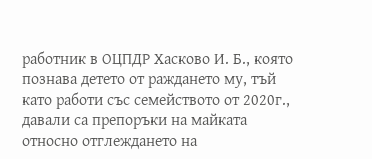работник в ОЦПДР Хасково И. Б., която познава детето от раждането му, тъй като работи със семейството от 2020г., давали са препоръки на майката относно отглеждането на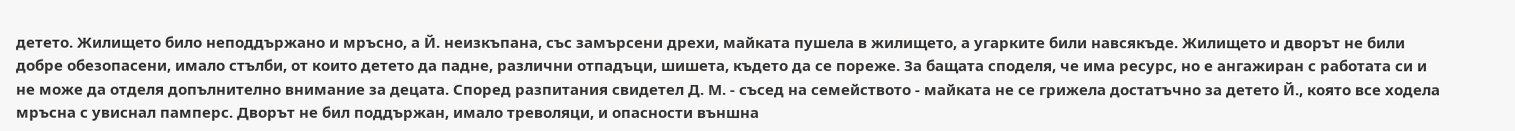детето. Жилището било неподдържано и мръсно, а Й. неизкъпана, със замърсени дрехи, майката пушела в жилището, а угарките били навсякъде. Жилището и дворът не били добре обезопасени, имало стълби, от които детето да падне, различни отпадъци, шишета, където да се пореже. За бащата споделя, че има ресурс, но е ангажиран с работата си и не може да отделя допълнително внимание за децата. Според разпитания свидетел Д. М. - съсед на семейството - майката не се грижела достатъчно за детето Й., която все ходела мръсна с увиснал памперс. Дворът не бил поддържан, имало треволяци, и опасности външна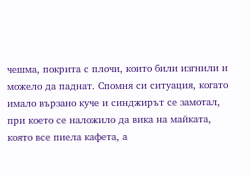чешма, покрита с плочи, които били изгнили и можело да паднат. Спомня си ситуация, когато имало вързано куче и синджирът се замотал, при което се наложило да вика на майката, която все пиела кафета, а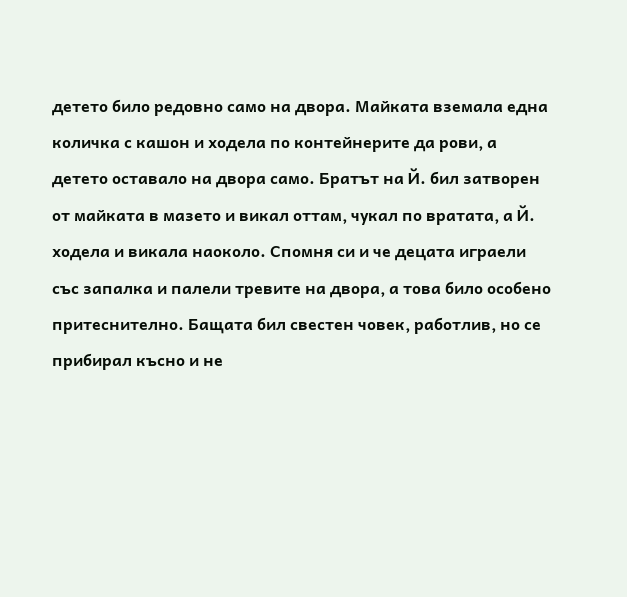детето било редовно само на двора. Майката вземала една количка с кашон и ходела по контейнерите да рови, а детето оставало на двора само. Братът на Й. бил затворен от майката в мазето и викал оттам, чукал по вратата, а Й. ходела и викала наоколо. Спомня си и че децата играели със запалка и палели тревите на двора, а това било особено притеснително. Бащата бил свестен човек, работлив, но се прибирал късно и не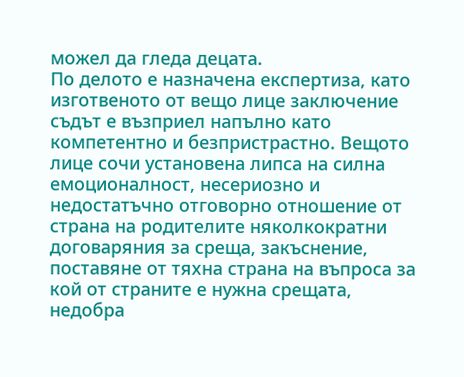можел да гледа децата.
По делото е назначена експертиза, като изготвеното от вещо лице заключение съдът е възприел напълно като компетентно и безпристрастно. Вещото лице сочи установена липса на силна емоционалност, несериозно и недостатъчно отговорно отношение от страна на родителите няколкократни договаряния за среща, закъснение, поставяне от тяхна страна на въпроса за кой от страните е нужна срещата, недобра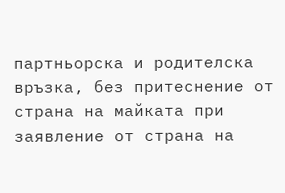партньорска и родителска връзка, без притеснение от страна на майката при заявление от страна на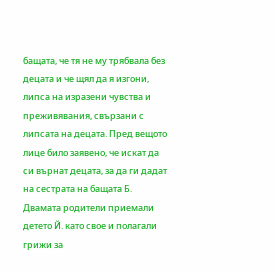бащата, че тя не му трябвала без децата и че щял да я изгони, липса на изразени чувства и преживявания, свързани с липсата на децата. Пред вещото лице било заявено, че искат да си върнат децата, за да ги дадат на сестрата на бащата Б. Двамата родители приемали детето Й. като свое и полагали грижи за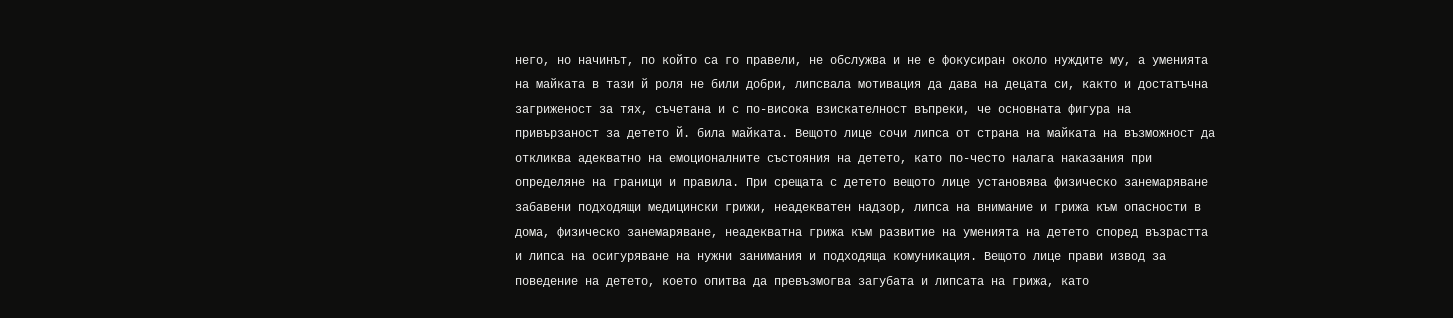него, но начинът, по който са го правели, не обслужва и не е фокусиран около нуждите му, а уменията на майката в тази й роля не били добри, липсвала мотивация да дава на децата си, както и достатъчна загриженост за тях, съчетана и с по-висока взискателност въпреки, че основната фигура на привързаност за детето Й. била майката. Вещото лице сочи липса от страна на майката на възможност да откликва адекватно на емоционалните състояния на детето, като по-често налага наказания при определяне на граници и правила. При срещата с детето вещото лице установява физическо занемаряване забавени подходящи медицински грижи, неадекватен надзор, липса на внимание и грижа към опасности в дома, физическо занемаряване, неадекватна грижа към развитие на уменията на детето според възрастта и липса на осигуряване на нужни занимания и подходяща комуникация. Вещото лице прави извод за поведение на детето, което опитва да превъзмогва загубата и липсата на грижа, като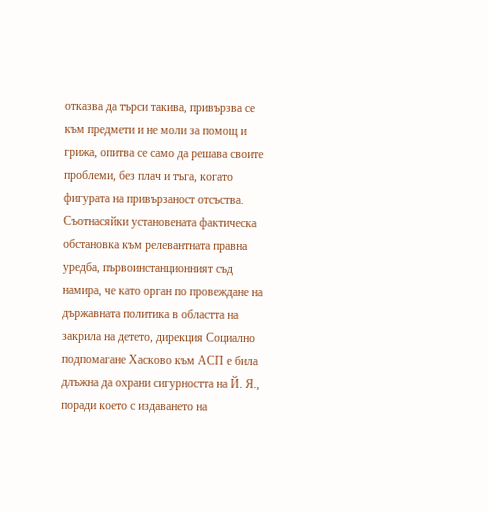отказва да търси такива, привързва се към предмети и не моли за помощ и грижа, опитва се само да решава своите проблеми, без плач и тъга, когато фигурата на привързаност отсъства.
Съотнасяйки установената фактическа обстановка към релевантната правна уредба, първоинстанционният съд намира, че като орган по провеждане на държавната политика в областта на закрила на детето, дирекция Социално подпомагане Хасково към АСП е била длъжна да охрани сигурността на Й. Я., поради което с издаването на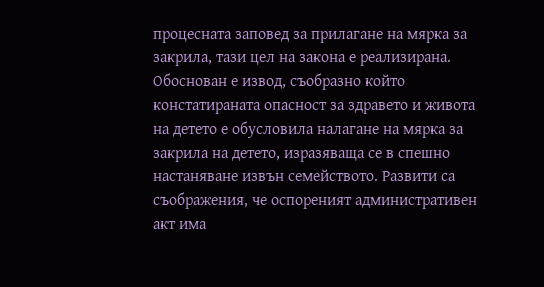процесната заповед за прилагане на мярка за закрила, тази цел на закона е реализирана. Обоснован е извод, съобразно който констатираната опасност за здравето и живота на детето е обусловила налагане на мярка за закрила на детето, изразяваща се в спешно настаняване извън семейството. Развити са съображения, че оспореният административен акт има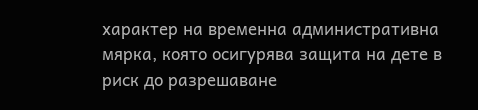характер на временна административна мярка, която осигурява защита на дете в риск до разрешаване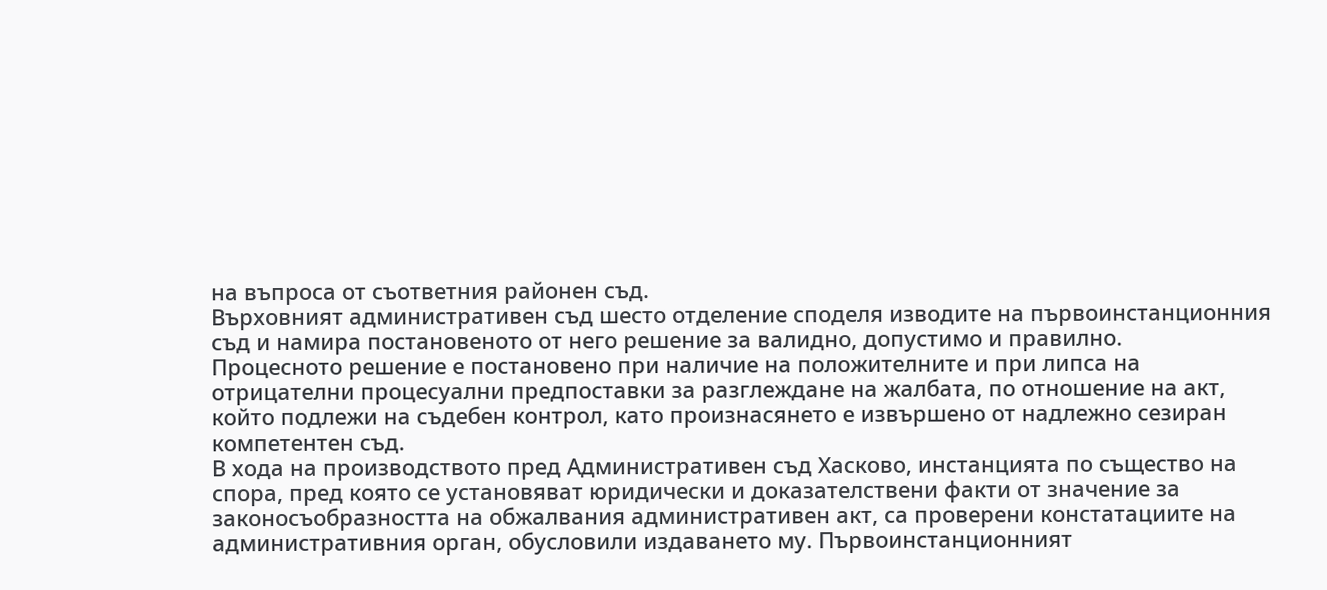на въпроса от съответния районен съд.
Върховният административен съд шесто отделение споделя изводите на първоинстанционния съд и намира постановеното от него решение за валидно, допустимо и правилно.
Процесното решение е постановено при наличие на положителните и при липса на отрицателни процесуални предпоставки за разглеждане на жалбата, по отношение на акт, който подлежи на съдебен контрол, като произнасянето е извършено от надлежно сезиран компетентен съд.
В хода на производството пред Административен съд Хасково, инстанцията по същество на спора, пред която се установяват юридически и доказателствени факти от значение за законосъобразността на обжалвания административен акт, са проверени констатациите на административния орган, обусловили издаването му. Първоинстанционният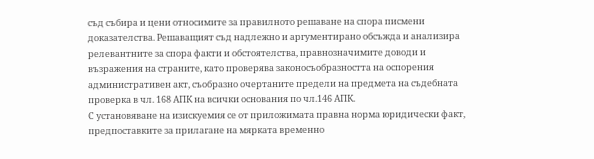съд събира и цени относимите за правилното решаване на спора писмени доказателства. Решаващият съд надлежно и аргументирано обсъжда и анализира релевантните за спора факти и обстоятелства, правнозначимите доводи и възражения на страните, като проверява законосъобразността на оспорения административен акт, съобразно очертаните предели на предмета на съдебната проверка в чл. 168 АПК на всички основания по чл.146 АПК.
С установяване на изискуемия се от приложимата правна норма юридически факт, предпоставките за прилагане на мярката временно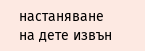настаняване на дете извън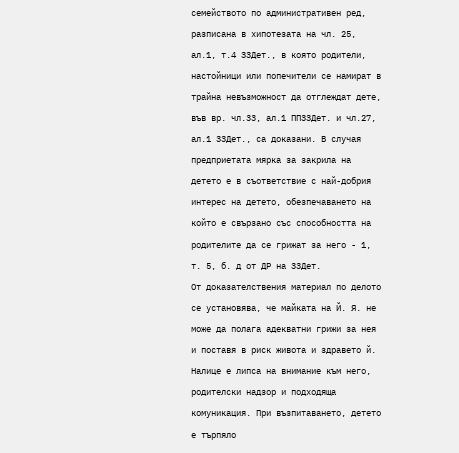семейството по административен ред, разписана в хипотезата на чл. 25, ал.1, т.4 ЗЗДет., в която родители, настойници или попечители се намират в трайна невъзможност да отглеждат дете, във вр. чл.33, ал.1 ППЗЗДет. и чл.27, ал.1 ЗЗДет., са доказани. В случая предприетата мярка за закрила на детето е в съответствие с най-добрия интерес на детето, обезпечаването на който е свързано със способността на родителите да се грижат за него - 1, т. 5, б. д от ДР на ЗЗДет.
От доказателствения материал по делото се установява, че майката на Й. Я. не може да полага адекватни грижи за нея и поставя в риск живота и здравето й. Налице е липса на внимание към него, родителски надзор и подходяща комуникация. При възпитаването, детето е търпяло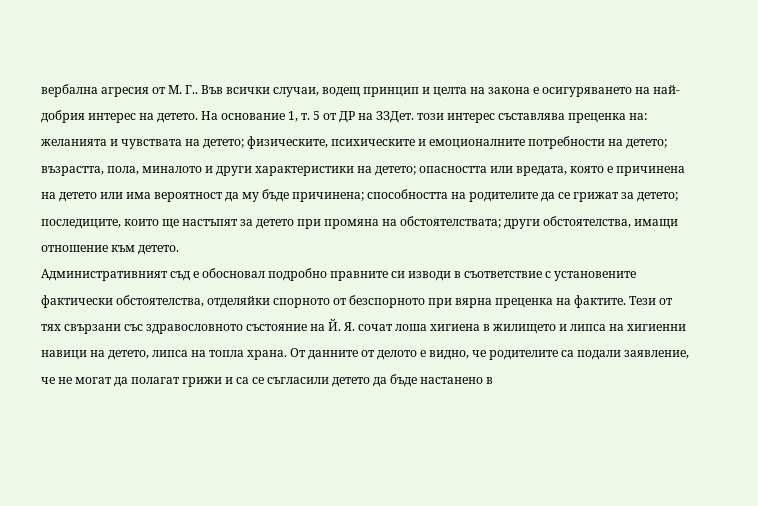вербална агресия от М. Г.. Във всички случаи, водещ принцип и целта на закона е осигуряването на най-добрия интерес на детето. На основание 1, т. 5 от ДР на ЗЗДет. този интерес съставлява преценка на: желанията и чувствата на детето; физическите, психическите и емоционалните потребности на детето; възрастта, пола, миналото и други характеристики на детето; опасността или вредата, която е причинена на детето или има вероятност да му бъде причинена; способността на родителите да се грижат за детето; последиците, които ще настъпят за детето при промяна на обстоятелствата; други обстоятелства, имащи отношение към детето.
Административният съд е обосновал подробно правните си изводи в съответствие с установените фактически обстоятелства, отделяйки спорното от безспорното при вярна преценка на фактите. Тези от тях свързани със здравословното състояние на Й. Я. сочат лоша хигиена в жилището и липса на хигиенни навици на детето, липса на топла храна. От данните от делото е видно, че родителите са подали заявление, че не могат да полагат грижи и са се съгласили детето да бъде настанено в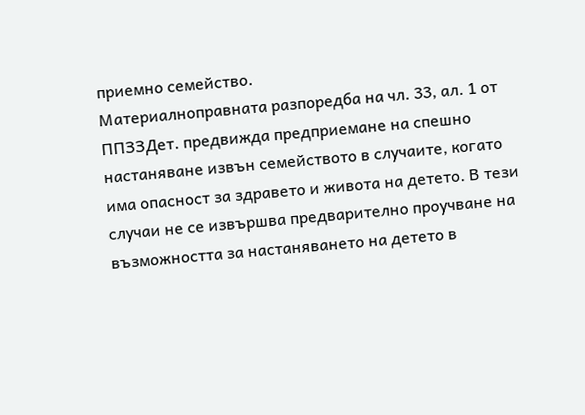приемно семейство.
Материалноправната разпоредба на чл. 33, ал. 1 от ППЗЗДет. предвижда предприемане на спешно настаняване извън семейството в случаите, когато има опасност за здравето и живота на детето. В тези случаи не се извършва предварително проучване на възможността за настаняването на детето в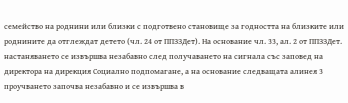семейство на роднини или близки с подготвено становище за годността на близките или роднините да отглеждат детето (чл. 24 от ППЗЗДет). На основание чл. 33, ал. 2 от ППЗЗДет. настаняването се извършва незабавно след получаването на сигнала със заповед на директора на дирекция Социално подпомагане, а на основание следващата алинея 3 проучването започва незабавно и се извършва в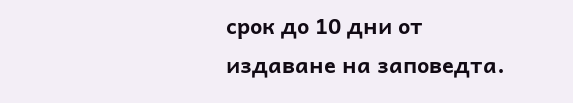срок до 10 дни от издаване на заповедта.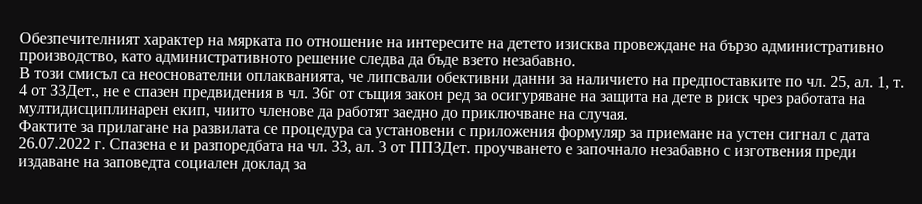Обезпечителният характер на мярката по отношение на интересите на детето изисква провеждане на бързо административно производство, като административното решение следва да бъде взето незабавно.
В този смисъл са неоснователни оплакванията, че липсвали обективни данни за наличието на предпоставките по чл. 25, ал. 1, т. 4 от ЗЗДет., не е спазен предвидения в чл. 36г от същия закон ред за осигуряване на защита на дете в риск чрез работата на мултидисциплинарен екип, чиито членове да работят заедно до приключване на случая.
Фактите за прилагане на развилата се процедура са установени с приложения формуляр за приемане на устен сигнал с дата 26.07.2022 г. Спазена е и разпоредбата на чл. 33, ал. 3 от ППЗДет. проучването е започнало незабавно с изготвения преди издаване на заповедта социален доклад за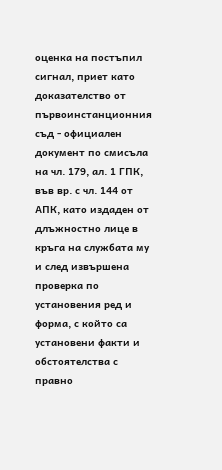оценка на постъпил сигнал, приет като доказателство от първоинстанционния съд - официален документ по смисъла на чл. 179, ал. 1 ГПК, във вр. с чл. 144 от АПК, като издаден от длъжностно лице в кръга на службата му и след извършена проверка по установения ред и форма, с който са установени факти и обстоятелства с правно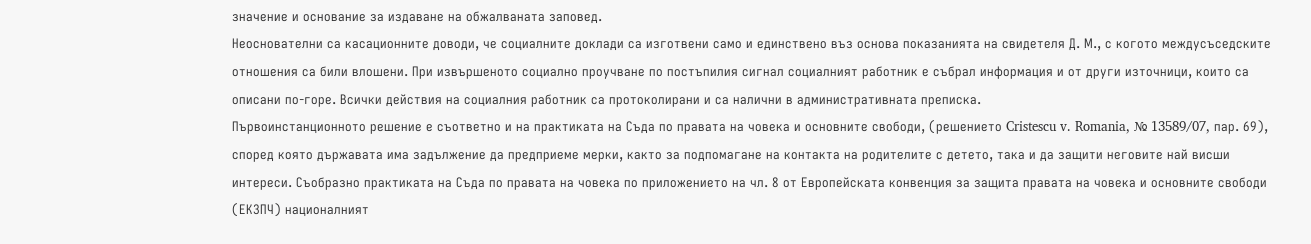значение и основание за издаване на обжалваната заповед.
Неоснователни са касационните доводи, че социалните доклади са изготвени само и единствено въз основа показанията на свидетеля Д. М., с когото междусъседските отношения са били влошени. При извършеното социално проучване по постъпилия сигнал социалният работник е събрал информация и от други източници, които са описани по-горе. Всички действия на социалния работник са протоколирани и са налични в административната преписка.
Първоинстанционното решение е съответно и на практиката на Съда по правата на човека и основните свободи, (решението Cristescu v. Romania, № 13589/07, пар. 69), според която държавата има задължение да предприеме мерки, както за подпомагане на контакта на родителите с детето, така и да защити неговите най висши интереси. Съобразно практиката на Съда по правата на човека по приложението на чл. 8 от Европейската конвенция за защита правата на човека и основните свободи (ЕКЗПЧ) националният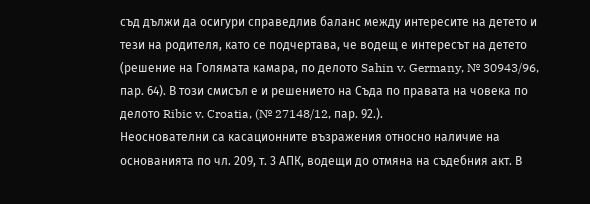съд дължи да осигури справедлив баланс между интересите на детето и тези на родителя, като се подчертава, че водещ е интересът на детето (решение на Голямата камара, по делото Sahin v. Germany, № 30943/96, пар. 64). В този смисъл е и решението на Съда по правата на човека по делото Ribic v. Croatia, (№ 27148/12, пар. 92.).
Неоснователни са касационните възражения относно наличие на основанията по чл. 209, т. 3 АПК, водещи до отмяна на съдебния акт. В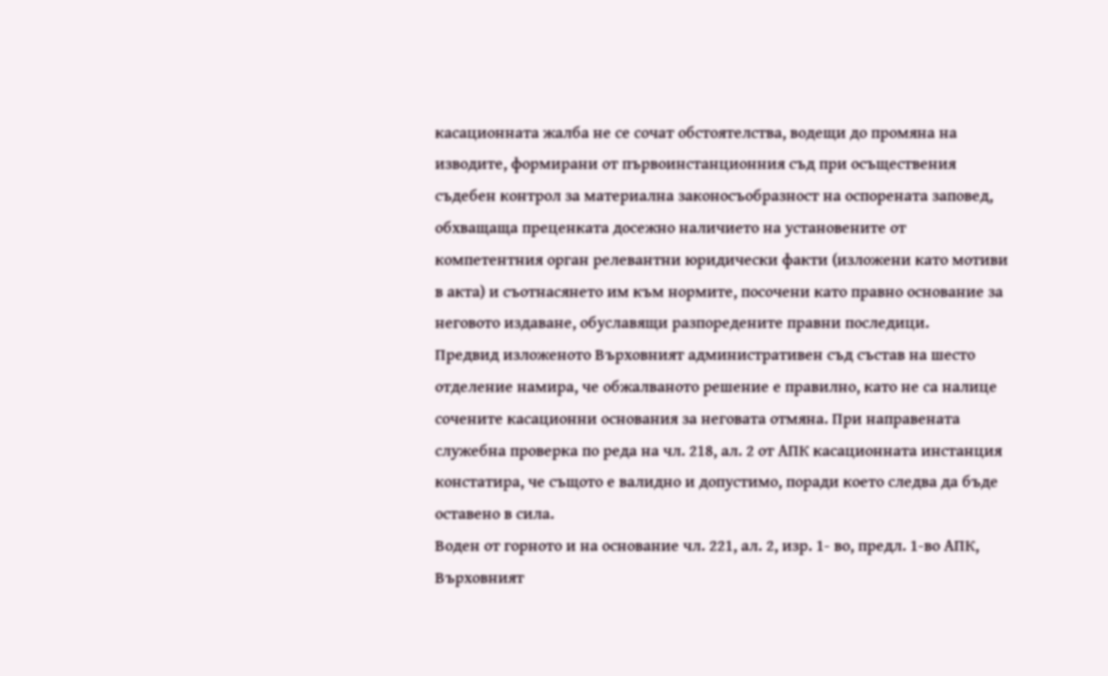касационната жалба не се сочат обстоятелства, водещи до промяна на изводите, формирани от първоинстанционния съд при осъществения съдебен контрол за материална законосъобразност на оспорената заповед, обхващаща преценката досежно наличието на установените от компетентния орган релевантни юридически факти (изложени като мотиви в акта) и съотнасянето им към нормите, посочени като правно основание за неговото издаване, обуславящи разпоредените правни последици.
Предвид изложеното Върховният административен съд състав на шесто отделение намира, че обжалваното решение е правилно, като не са налице сочените касационни основания за неговата отмяна. При направената служебна проверка по реда на чл. 218, ал. 2 от АПК касационната инстанция констатира, че същото е валидно и допустимо, поради което следва да бъде оставено в сила.
Воден от горното и на основание чл. 221, ал. 2, изр. 1- во, предл. 1-во АПК, Върховният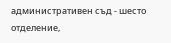административен съд - шесто отделение,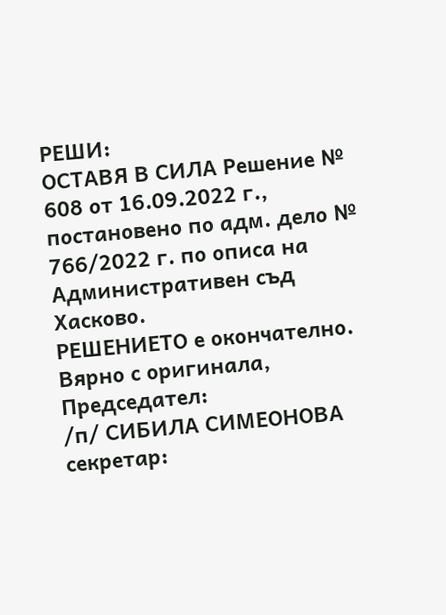РЕШИ:
ОСТАВЯ В СИЛА Решение № 608 от 16.09.2022 г., постановено по адм. дело № 766/2022 г. по описа на Административен съд Хасково.
РЕШЕНИЕТО е окончателно.
Вярно с оригинала,
Председател:
/п/ СИБИЛА СИМЕОНОВА
секретар: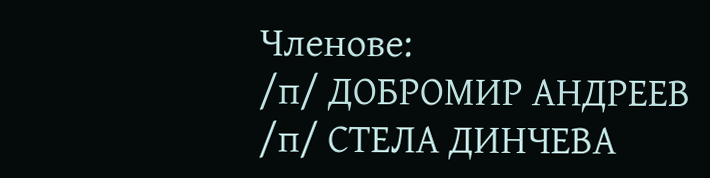Членове:
/п/ ДОБРОМИР АНДРЕЕВ
/п/ СТЕЛА ДИНЧЕВА